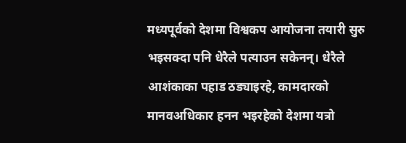मध्यपूर्वको देशमा विश्वकप आयोजना तयारी सुरु भइसक्दा पनि धेरैले पत्याउन सकेनन्। धेरैले आशंकाका पहाड ठड्याइरहे, कामदारको मानवअधिकार हनन भइरहेको देशमा यत्रो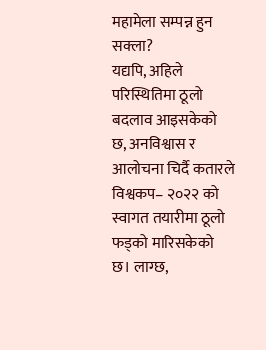महामेला सम्पन्न हुन सक्ला?
यद्यपि, अहिले परिस्थितिमा ठूलो बदलाव आइसकेको छ, अनविश्वास र आलोचना चिर्दै कतारले विश्वकप– २०२२ को स्वागत तयारीमा ठूलो फड्को मारिसकेको छ। लाग्छ,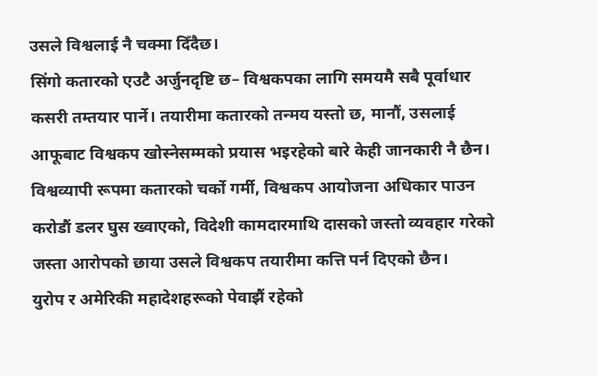उसले विश्वलाई नै चक्मा दिँदैछ।
सिंगो कतारको एउटै अर्जुनदृष्टि छ– विश्वकपका लागि समयमै सबै पूर्वाधार कसरी तम्तयार पार्ने। तयारीमा कतारको तन्मय यस्तो छ, मानौं, उसलाई आफूबाट विश्वकप खोस्नेसम्मको प्रयास भइरहेको बारे केही जानकारी नै छैन।
विश्वव्यापी रूपमा कतारको चर्को गर्मी, विश्वकप आयोजना अधिकार पाउन करोडौं डलर घुस ख्वाएको, विदेशी कामदारमाथि दासको जस्तो व्यवहार गरेको जस्ता आरोपको छाया उसले विश्वकप तयारीमा कत्ति पर्न दिएको छैन।
युरोप र अमेरिकी महादेशहरूको पेवाझैं रहेको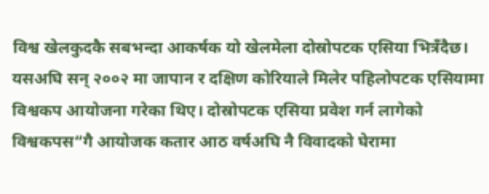विश्व खेलकुदकै सबभन्दा आकर्षक यो खेलमेला दोस्रोपटक एसिया भित्रँदैछ। यसअघि सन् २००२ मा जापान र दक्षिण कोरियाले मिलेर पहिलोपटक एसियामा विश्वकप आयोजना गरेका थिए। दोस्रोपटक एसिया प्रवेश गर्न लागेको विश्वकपस“गै आयोजक कतार आठ वर्षअघि नै विवादको घेरामा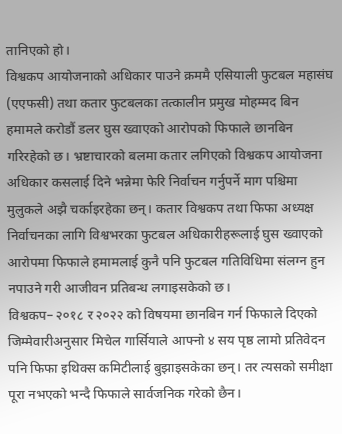तानिएको हो।
विश्वकप आयोजनाको अधिकार पाउने क्रममै एसियाली फुटबल महासंघ (एएफसी) तथा कतार फुटबलका तत्कालीन प्रमुख मोहम्मद बिन हमामले करोडौं डलर घुस ख्वाएको आरोपको फिफाले छानबिन गरिरहेको छ। भ्रष्टाचारको बलमा कतार लगिएको विश्वकप आयोजना अधिकार कसलाई दिने भन्नेमा फेरि निर्वाचन गर्नुपर्ने माग पश्चिमा मुलुकले अझै चर्काइरहेका छन्। कतार विश्वकप तथा फिफा अध्यक्ष निर्वाचनका लागि विश्वभरका फुटबल अधिकारीहरूलाई घुस ख्वाएको आरोपमा फिफाले हमामलाई कुनै पनि फुटबल गतिविधिमा संलग्न हुन नपाउने गरी आजीवन प्रतिबन्ध लगाइसकेको छ।
विश्वकप– २०१८ र २०२२ को विषयमा छानबिन गर्न फिफाले दिएको जिम्मेवारीअनुसार मिचेल गार्सियाले आफ्नो ४ सय पृष्ठ लामो प्रतिवेदन पनि फिफा इथिक्स कमिटीलाई बुझाइसकेका छन्। तर त्यसको समीक्षा पूरा नभएको भन्दै फिफाले सार्वजनिक गरेको छैन।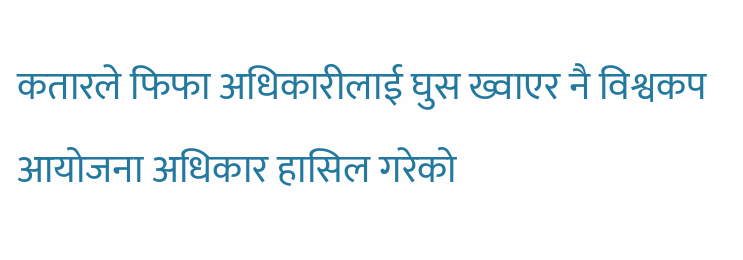कतारले फिफा अधिकारीलाई घुस ख्वाएर नै विश्वकप आयोजना अधिकार हासिल गरेको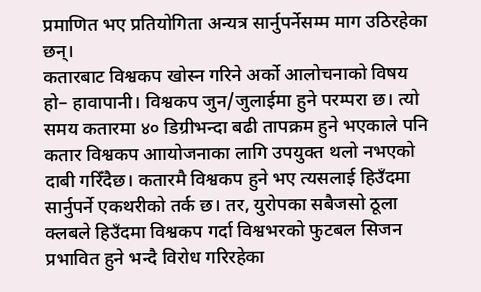प्रमाणित भए प्रतियोगिता अन्यत्र सार्नुपर्नेसम्म माग उठिरहेका छन्।
कतारबाट विश्वकप खोस्न गरिने अर्को आलोचनाको विषय हो– हावापानी। विश्वकप जुन/जुलाईमा हुने परम्परा छ। त्यो समय कतारमा ४० डिग्रीभन्दा बढी तापक्रम हुने भएकाले पनि कतार विश्वकप आायोजनाका लागि उपयुक्त थलो नभएको दाबी गरिँदैछ। कतारमै विश्वकप हुने भए त्यसलाई हिउँदमा सार्नुपर्ने एकथरीको तर्क छ। तर, युरोपका सबैजसो ठूला क्लबले हिउँदमा विश्वकप गर्दा विश्वभरको फुटबल सिजन प्रभावित हुने भन्दै विरोध गरिरहेका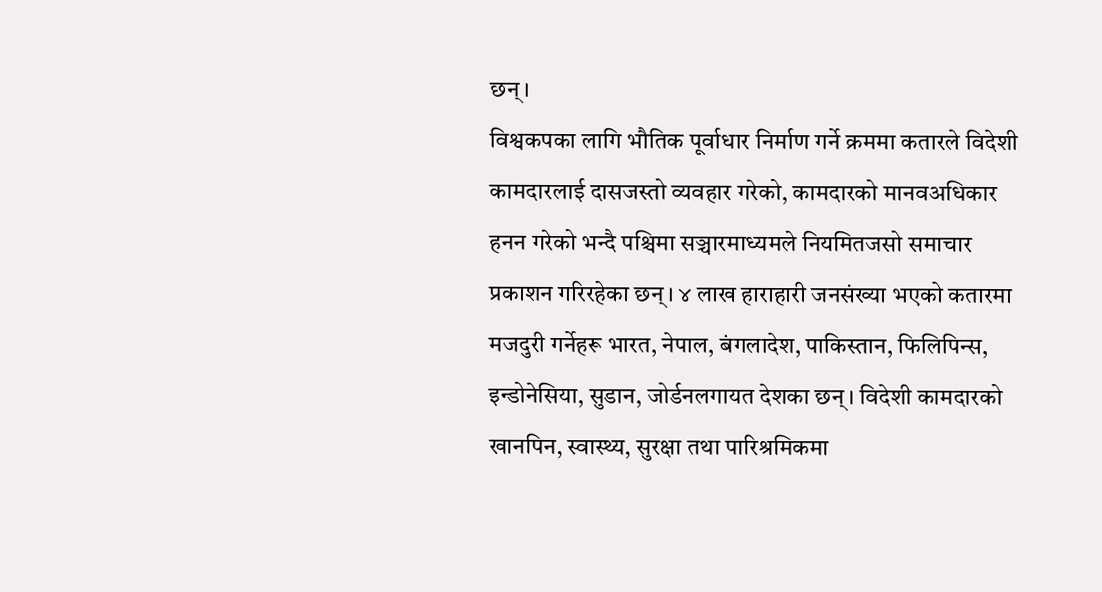छन्।
विश्वकपका लागि भौतिक पूर्वाधार निर्माण गर्ने क्रममा कतारले विदेशी कामदारलाई दासजस्तो व्यवहार गरेको, कामदारको मानवअधिकार हनन गरेको भन्दै पश्चिमा सञ्चारमाध्यमले नियमितजसो समाचार प्रकाशन गरिरहेका छन्। ४ लाख हाराहारी जनसंख्या भएको कतारमा मजदुरी गर्नेहरू भारत, नेपाल, बंगलादेश, पाकिस्तान, फिलिपिन्स, इन्डोनेसिया, सुडान, जोर्डनलगायत देशका छन्। विदेशी कामदारको खानपिन, स्वास्थ्य, सुरक्षा तथा पारिश्रमिकमा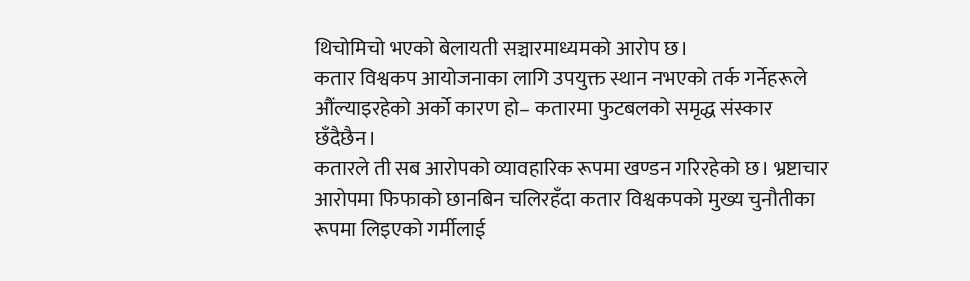थिचोमिचो भएको बेलायती सञ्चारमाध्यमको आरोप छ।
कतार विश्वकप आयोजनाका लागि उपयुक्त स्थान नभएको तर्क गर्नेहरूले औंल्याइरहेको अर्को कारण हो– कतारमा फुटबलको समृद्ध संस्कार छँदैछैन।
कतारले ती सब आरोपको व्यावहारिक रूपमा खण्डन गरिरहेको छ। भ्रष्टाचार आरोपमा फिफाको छानबिन चलिरहँदा कतार विश्वकपको मुख्य चुनौतीका रूपमा लिइएको गर्मीलाई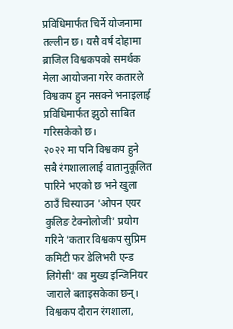प्रविधिमार्फत चिर्ने योजनामा तल्लीन छ। यसै वर्ष दोहामा ब्राजिल विश्वकपको समर्थक मेला आयोजना गरेर कतारले विश्वकप हुन नसक्ने भनाइलाई प्रविधिमार्फत झुठो साबित गरिसकेको छ।
२०२२ मा पनि विश्वकप हुने सबै रंगशालालाई वातानुकूलित पारिने भएको छ भने खुला ठाउँ चिस्याउन 'ओपन एयर कुलिङ टेक्नोलोजी' प्रयोग गरिने 'कतार विश्वकप सुप्रिम कमिटी फर डेलिभरी एन्ड लिगेसी' का मुख्य इन्जिनियर जाराले बताइसकेका छन्। विश्वकप दौरान रंगशाला,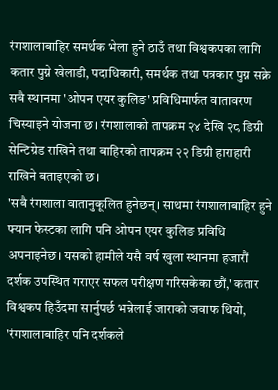रंगशालाबाहिर समर्थक भेला हुने ठाउँ तथा विश्वकपका लागि कतार पुग्ने खेलाडी, पदाधिकारी, समर्थक तथा पत्रकार पुग्न सक्ने सबै स्थानमा 'ओपन एयर कुलिङ' प्रविधिमार्फत वातावरण चिस्याइने योजना छ। रंगशालाको तापक्रम २४ देखि २८ डिग्री सेन्टिग्रेड राखिने तथा बाहिरको तापक्रम २२ डिग्री हाराहारी राखिने बताइएको छ।
'सबै रंगशाला वातानुकूलित हुनेछन्। साथमा रंगशालाबाहिर हुने फ्यान फेस्टका लागि पनि ओपन एयर कुलिङ प्रविधि अपनाइनेछ। यसको हामीले यसै वर्ष खुला स्थानमा हजारौं दर्शक उपस्थित गराएर सफल परीक्षण गरिसकेका छौं,' कतार विश्वकप हिउँदमा सार्नुपर्छ भन्नेलाई जाराको जवाफ थियो, 'रंगशालाबाहिर पनि दर्शकले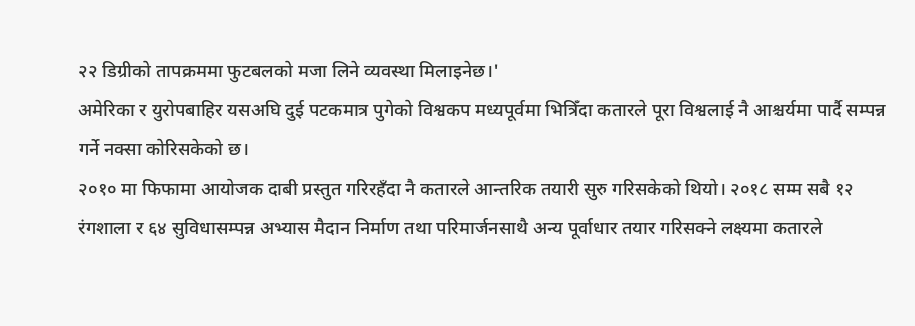२२ डिग्रीको तापक्रममा फुटबलको मजा लिने व्यवस्था मिलाइनेछ।'
अमेरिका र युरोपबाहिर यसअघि दुई पटकमात्र पुगेको विश्वकप मध्यपूर्वमा भित्रिँदा कतारले पूरा विश्वलाई नै आश्चर्यमा पार्दै सम्पन्न गर्ने नक्सा कोरिसकेको छ।
२०१० मा फिफामा आयोजक दाबी प्रस्तुत गरिरहँदा नै कतारले आन्तरिक तयारी सुरु गरिसकेको थियो। २०१८ सम्म सबै १२ रंगशाला र ६४ सुविधासम्पन्न अभ्यास मैदान निर्माण तथा परिमार्जनसाथै अन्य पूर्वाधार तयार गरिसक्ने लक्ष्यमा कतारले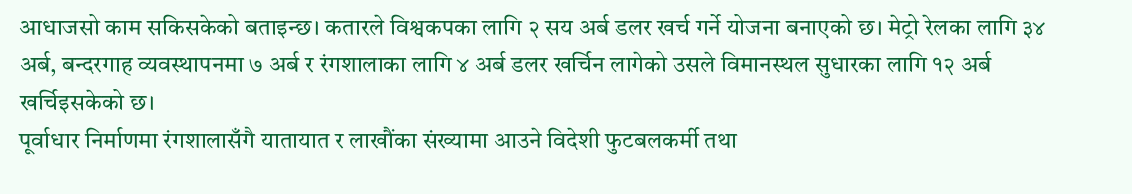आधाजसो काम सकिसकेको बताइन्छ। कतारले विश्वकपका लागि २ सय अर्ब डलर खर्च गर्ने योजना बनाएको छ। मेट्रो रेलका लागि ३४ अर्ब, बन्दरगाह व्यवस्थापनमा ७ अर्ब र रंगशालाका लागि ४ अर्ब डलर खर्चिन लागेको उसले विमानस्थल सुधारका लागि १२ अर्ब खर्चिइसकेको छ।
पूर्वाधार निर्माणमा रंगशालासँगै यातायात र लाखौंका संख्यामा आउने विदेशी फुटबलकर्मी तथा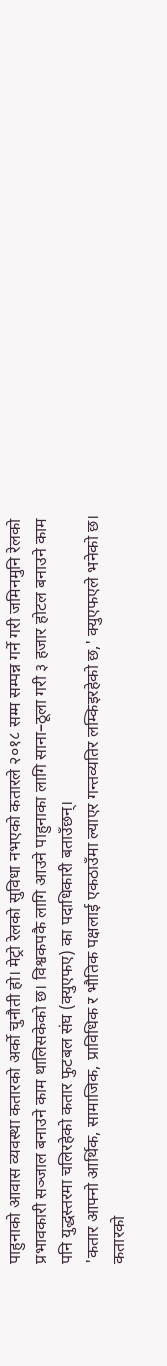पाहुनाको आवास व्यवस्था कतारको अर्को चुनौती हो। मेट्रो रेलको सुविधा नभएको कतारले २०१८ सम्म सम्पन्न गर्ने गरी जमिनमुनि रेलको प्रभावकारी सञ्जाल बनाउने काम थालिसकेको छ। विश्वकपकै लागि आउने पाहुनाका लागि साना–ठूला गरी ३ हजार होटल बनाउने काम पनि युद्धस्तरमा चलिरहेको कतार फुटबल संघ (क्युएफए) का पदाधिकारी बताउँछन्।
'कतार आफ्नो आर्थिक, सामाजिक, प्राविधिक र भौतिक पक्षलाई एकठाउँमा ल्याएर गन्तव्यतिर लम्किइरहेको छ,' क्युएफएले भनेको छ।
कतारको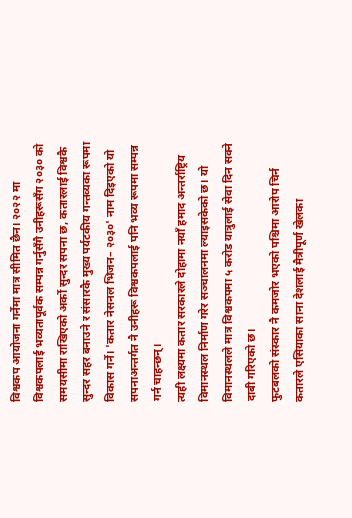विश्वकप आयोजना गर्नेमा मात्र सीमित छैन। २०२२ मा विश्वकपलाई भव्यतापूर्वक सम्पन्न गर्नुसँगै उनीहरूसँग २०३० को समयसीमा राखिएको अर्को सुन्दर सपना छ, कतारलाई विश्वकै सुन्दर सहर बनाउने र संसारकै मुख्य पर्यटकीय गन्तव्यका रूपमा विकास गर्ने। 'कतार नेसनल भिजन– २०३०' नाम दिइएको यो सपनाअन्तर्गत नै उनीहरू विश्वकपलाई पनि भव्य रूपमा सम्पन्न गर्न चाहन्छन्।
त्यही लक्ष्यमा कतार सरकारले दोहामा नयाँ हमाद अन्तर्राष्ट्रिय विमानस्थल निर्माण गरेर सञ्चालनमा ल्याइसकेको छ। यो विमानस्थलले मात्र विश्वकपमा ५ करोड यात्रुलाई सेवा दिन सक्ने दाबी गरिएको छ।
फुटबलको संस्कार नै कमजोर भएको पश्चिमा आरोप चिर्न कतारले एसियाका साना देशलाई मैत्रीपूर्ण खेलका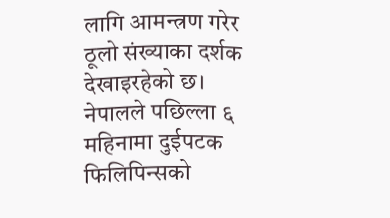लागि आमन्त्रण गरेर ठूलो संख्याका दर्शक देखाइरहेको छ। नेपालले पछिल्ला ६ महिनामा दुईपटक फिलिपिन्सको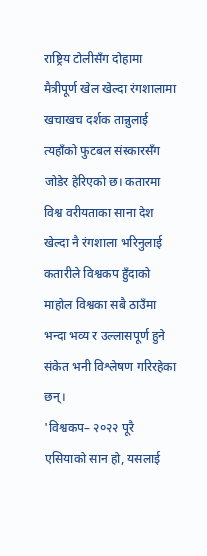राष्ट्रिय टोलीसँग दोहामा मैत्रीपूर्ण खेल खेल्दा रंगशालामा खचाखच दर्शक तान्नुलाई त्यहाँको फुटबल संस्कारसँग जोडेर हेरिएको छ। कतारमा विश्व वरीयताका साना देश खेल्दा नै रंगशाला भरिनुलाई कतारीले विश्वकप हुँदाको माहोल विश्वका सबै ठाउँमा भन्दा भव्य र उल्लासपूर्ण हुने संकेत भनी विश्लेषण गरिरहेका छन्।
'विश्वकप– २०२२ पूरै एसियाको सान हो, यसलाई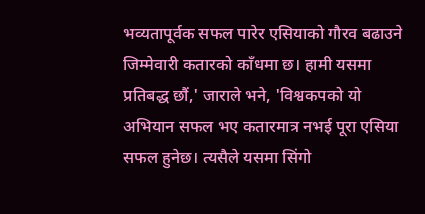भव्यतापूर्वक सफल पारेर एसियाको गौरव बढाउने जिम्मेवारी कतारको काँधमा छ। हामी यसमा प्रतिबद्ध छौं,' जाराले भने, 'विश्वकपको यो अभियान सफल भए कतारमात्र नभई पूरा एसिया सफल हुनेछ। त्यसैले यसमा सिंगो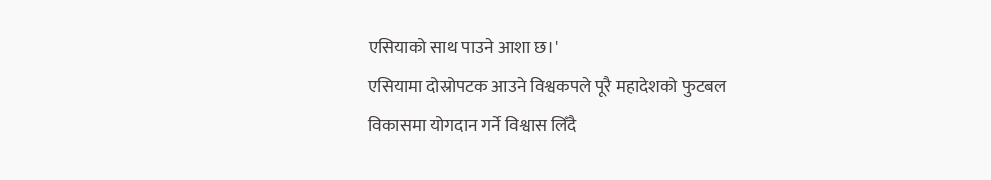एसियाको साथ पाउने आशा छ।'
एसियामा दोस्रोपटक आउने विश्वकपले पूरै महादेशको फुटबल विकासमा योगदान गर्ने विश्वास लिँदै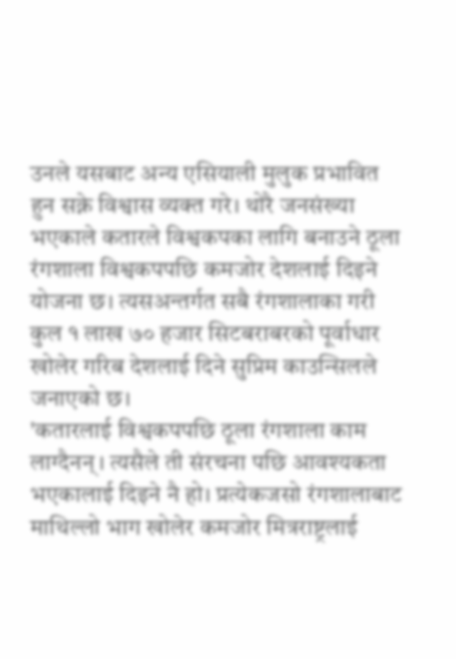उनले यसबाट अन्य एसियाली मुलुक प्रभावित हुन सक्ने विश्वास व्यक्त गरे। थोरै जनसंख्या भएकाले कतारले विश्वकपका लागि बनाउने ठूला रंगशाला विश्वकपपछि कमजोर देशलाई दिइने योजना छ। त्यसअन्तर्गत सबै रंगशालाका गरी कुल १ लाख ७० हजार सिटबराबरको पूर्वाधार खोलेर गरिब देशलाई दिने सुप्रिम काउन्सिलले जनाएको छ।
'कतारलाई विश्वकपपछि ठूला रंगशाला काम लाग्दैनन्। त्यसैले ती संरचना पछि आवश्यकता भएकालाई दिइने नै हो। प्रत्येकजसो रंगशालाबाट माथिल्लो भाग खोलेर कमजोर मित्रराष्ट्रलाई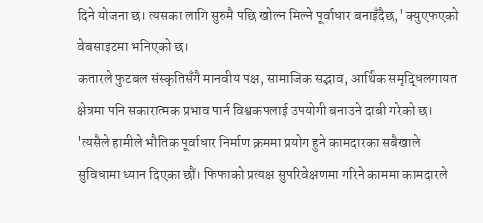दिने योजना छ। त्यसका लागि सुरुमै पछि खोल्न मिल्ने पूर्वाधार बनाइँदैछ,' क्युएफएको वेबसाइटमा भनिएको छ।
कतारले फुटबल संस्कृतिसँगै मानवीय पक्ष, सामाजिक सद्भाव, आर्थिक समृद्धिलगायत क्षेत्रमा पनि सकारात्मक प्रभाव पार्न विश्वकपलाई उपयोगी बनाउने दाबी गरेको छ। 'त्यसैले हामीले भौतिक पूर्वाधार निर्माण क्रममा प्रयोग हुने कामदारका सबैखाले सुविधामा ध्यान दिएका छौं। फिफाको प्रत्यक्ष सुपरिवेक्षणमा गरिने काममा कामदारले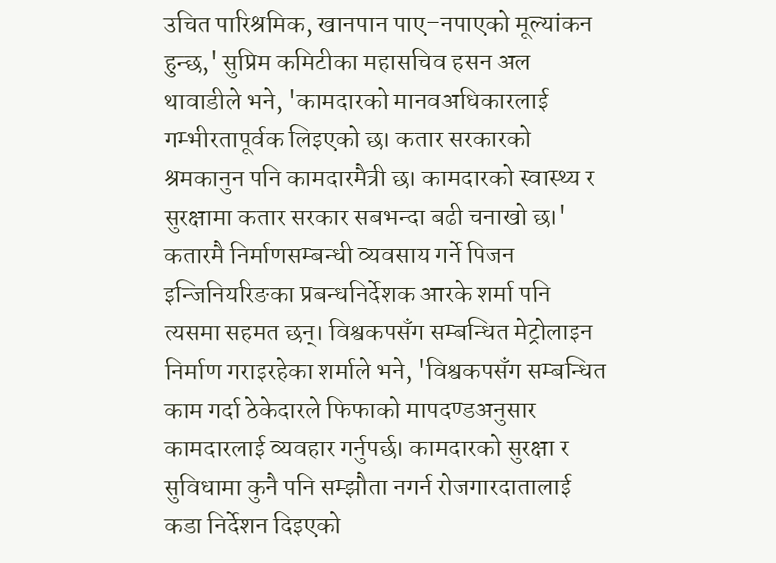उचित पारिश्रमिक, खानपान पाए–नपाएको मूल्यांकन हुन्छ,' सुप्रिम कमिटीका महासचिव हसन अल थावाडीले भने, 'कामदारको मानवअधिकारलाई गम्भीरतापूर्वक लिइएको छ। कतार सरकारको श्रमकानुन पनि कामदारमैत्री छ। कामदारको स्वास्थ्य र सुरक्षामा कतार सरकार सबभन्दा बढी चनाखो छ।'
कतारमै निर्माणसम्बन्धी व्यवसाय गर्ने पिजन इन्जिनियरिङका प्रबन्धनिर्देशक आरके शर्मा पनि त्यसमा सहमत छन्। विश्वकपसँग सम्बन्धित मेट्रोलाइन निर्माण गराइरहेका शर्माले भने, 'विश्वकपसँग सम्बन्धित काम गर्दा ठेकेदारले फिफाको मापदण्डअनुसार कामदारलाई व्यवहार गर्नुपर्छ। कामदारको सुरक्षा र सुविधामा कुनै पनि सम्झौता नगर्न रोजगारदातालाई कडा निर्देशन दिइएको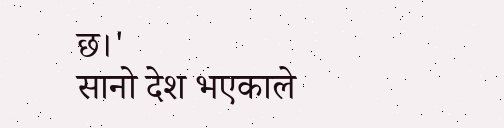छ।'
सानो देश भएकाले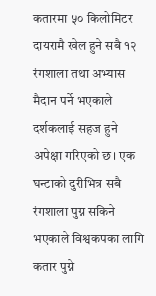कतारमा ५० किलोमिटर दायरामै खेल हुने सबै १२ रंगशाला तथा अभ्यास मैदान पर्ने भएकाले दर्शकलाई सहज हुने अपेक्षा गरिएको छ। एक घन्टाको दुरीभित्र सबै रंगशाला पुग्न सकिने भएकाले विश्वकपका लागि कतार पुग्ने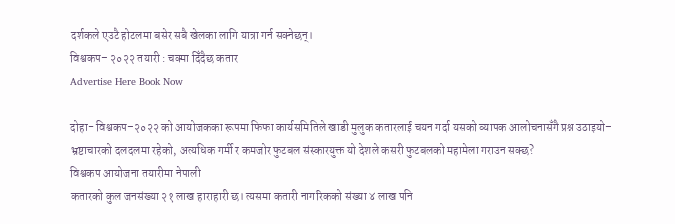दर्शकले एउटै होटलमा बसेर सबै खेलका लागि यात्रा गर्न सक्नेछन्।
विश्वकप– २०२२ तयारी : चक्मा दिँदैछ कतार
Advertise Here Book Now

दोहा- विश्वकप–२०२२ को आयोजकका रूपमा फिफा कार्यसमितिले खाडी मुलुक कतारलाई चयन गर्दा यसको व्यापक आलोचनासँगै प्रश्न उठाइयो– भ्रष्टाचारको दलदलमा रहेको, अत्यधिक गर्मी र कमजोर फुटबल संस्कारयुक्त यो देशले कसरी फुटबलको महामेला गराउन सक्छ?
विश्वकप आयोजना तयारीमा नेपाली
कतारको कुल जनसंख्या २१ लाख हाराहारी छ। त्यसमा कतारी नागरिकको संख्या ४ लाख पनि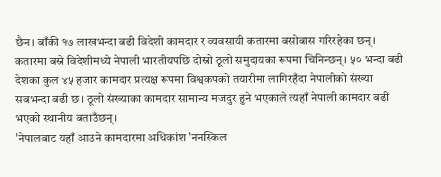छैन। बाँकी १७ लाखभन्दा बढी विदेशी कामदार र व्यवसायी कतारमा बसोबास गरिरहेका छन्।
कतारमा बस्ने विदेशीमध्ये नेपाली भारतीयपछि दोस्रो ठूलो समुदायका रूपमा चिनिन्छन्। ५० भन्दा बढी देशका कुल ४५ हजार कामदार प्रत्यक्ष रूपमा विश्वकपको तयारीमा लागिरहँदा नेपालीको संख्या सबभन्दा बढी छ। ठूलो संख्याका कामदार सामान्य मजदुर हुने भएकाले त्यहाँ नेपाली कामदार बढी भएको स्थानीय बताउँछन्।
'नेपालबाट यहाँ आउने कामदारमा अधिकांश 'ननस्किल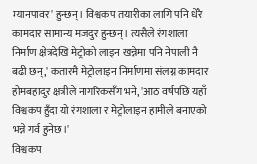म्यानपावर' हुन्छन्। विश्वकप तयारीका लागि पनि धेरै कामदार सामान्य मजदुर हुन्छन्। त्यसैले रंगशाला निर्माण क्षेत्रदेखि मेट्रोको लाइन खन्नेमा पनि नेपाली नै बढी छन्,' कतारमै मेट्रोलाइन निर्माणमा संलग्न कामदार होमबहादुर क्षत्रीले नागरिकसँग भने, 'आठ वर्षपछि यहाँ विश्वकप हुँदा यो रंगशाला र मेट्रोलाइन हामीले बनाएको भन्ने गर्व हुनेछ।'
विश्वकप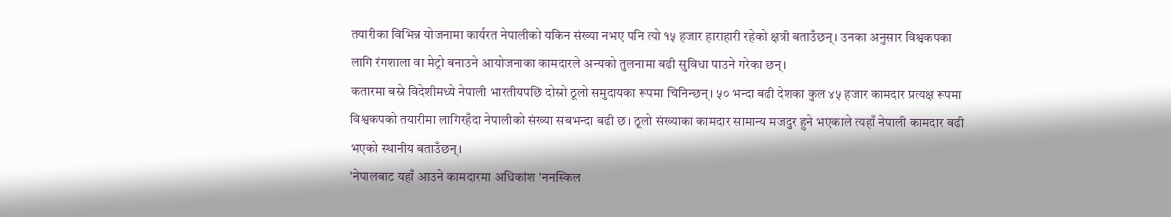तयारीका विभिन्न योजनामा कार्यरत नेपालीको यकिन संख्या नभए पनि त्यो १५ हजार हाराहारी रहेको क्षत्री बताउँछन्। उनका अनुसार विश्वकपका लागि रंगशाला वा मेट्रो बनाउने आयोजनाका कामदारले अन्यको तुलनामा बढी सुविधा पाउने गरेका छन्।
कतारमा बस्ने विदेशीमध्ये नेपाली भारतीयपछि दोस्रो ठूलो समुदायका रूपमा चिनिन्छन्। ५० भन्दा बढी देशका कुल ४५ हजार कामदार प्रत्यक्ष रूपमा विश्वकपको तयारीमा लागिरहँदा नेपालीको संख्या सबभन्दा बढी छ। ठूलो संख्याका कामदार सामान्य मजदुर हुने भएकाले त्यहाँ नेपाली कामदार बढी भएको स्थानीय बताउँछन्।
'नेपालबाट यहाँ आउने कामदारमा अधिकांश 'ननस्किल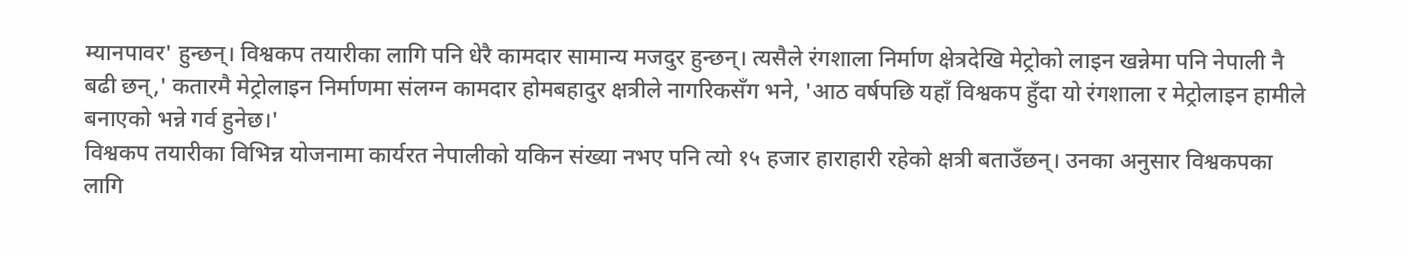म्यानपावर' हुन्छन्। विश्वकप तयारीका लागि पनि धेरै कामदार सामान्य मजदुर हुन्छन्। त्यसैले रंगशाला निर्माण क्षेत्रदेखि मेट्रोको लाइन खन्नेमा पनि नेपाली नै बढी छन्,' कतारमै मेट्रोलाइन निर्माणमा संलग्न कामदार होमबहादुर क्षत्रीले नागरिकसँग भने, 'आठ वर्षपछि यहाँ विश्वकप हुँदा यो रंगशाला र मेट्रोलाइन हामीले बनाएको भन्ने गर्व हुनेछ।'
विश्वकप तयारीका विभिन्न योजनामा कार्यरत नेपालीको यकिन संख्या नभए पनि त्यो १५ हजार हाराहारी रहेको क्षत्री बताउँछन्। उनका अनुसार विश्वकपका लागि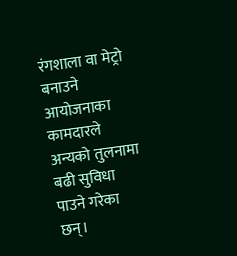रंगशाला वा मेट्रो बनाउने आयोजनाका कामदारले अन्यको तुलनामा बढी सुविधा पाउने गरेका छन्।